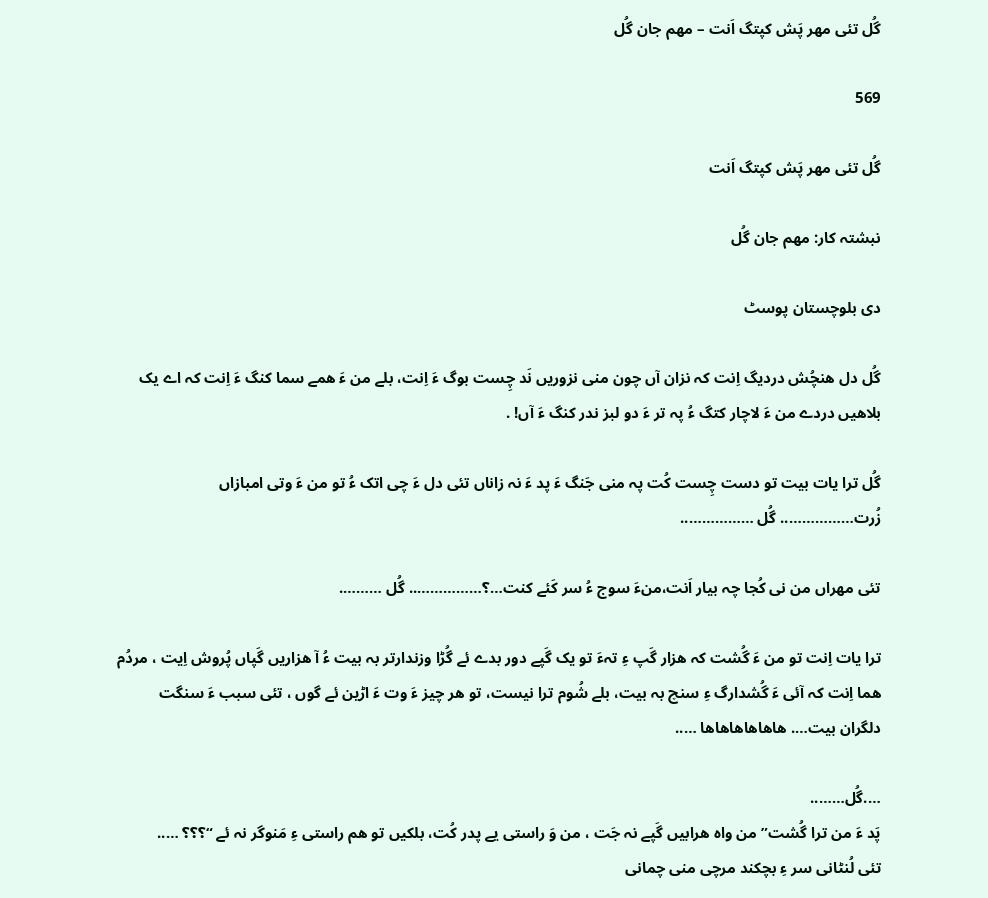گُل تئی مھر پَش کپتگ اَنت – مھم جان گُل

569

گُل تئی مھر پَش کپتگ اَنت

نبشتہ کار: مھم جان گُل

دی بلوچستان پوسٹ

گُل دل ھنچُش دردیگ اِنت کہ نزان آں چون منی نزوریں نَد چِست بوگ ءَ اِنت، بلے من ءَ ھمے سما کنگ ءَ اِنت کہ اے یک بلاھیں دردے من ءَ لاچار کتگ ءُ پہ تر ءَ دو لبز ندر کنگ ءَ آں! .

گُل ترا یات بیت تو دست چِست کُت پہ منی جَنگ ءَ پد ءَ نہ زاناں تئی دل ءَ چی اتک ءُ تو من ءَ وتی امبازاں زُرت…………….. گُل ……………..

تئی مھراں من نی کُجا چہ بیار اَنت،منءَ سوج ءُ سر کَئے کنت…؟…………….. گُل ……….

ترا یات اِنت تو من ءَ گُشت کہ هزار گَپ ءِ تہءَ تو یک گَپے دور بدے ئے گُڑا وزندارتر بہ بیت ءُ آ هزاریں گَپاں پُروش اِیت ، مردُم هما اِنت کہ آئی ءَ گُشدارگ ءِ سنچ بہ بیت، بلے شُوم ترا نیست، تو هر چیز ءَ وت ءَ اڑین ئے گوں ، تئی سبب ءَ سنگت دلگران بیت…. ھاھاھاھاھاھا …..

….گُل……..
پَد ءَ من ترا گُشت” من واه هرابیں گَپے نہ جَت ، من وَ راستی یے پدر کُت، بلکیں تو هم راستی ءِ مَنوگر نہ ئے “؟؟؟ …..
تئی لُنٹانی سر ءِ بچکند مرچی منی چمانی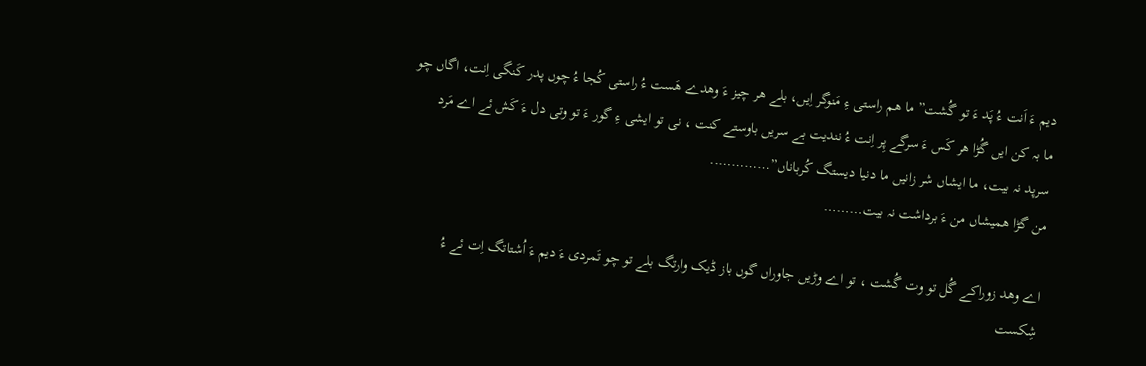دیم ءَ اَنت ءُ پَد ءَ تو گُشت” ما هم راستی ءِ مَنوگر اِیں، بلے هر چیز ءَ وهدے ھَست ءُ راستی کُجا ءُ چوں پدر کَنگی اِنت، اگاں چو ما بہ کن ایں گُڑا هر کَس ءَ سرگے پِر اِنت ءُ نندیت بے سریں باوستے کنت ، نی تو ایشی ءِ گور ءَ تو وتی دل ءَ کَش ئے اے مَرد سرپد نہ بیت، ما ایشاں شر زانیں ما دنیا دیستگ کُرباناں”…………..
من گڑا ھمیشاں من ءَ برداشت نہ بیت………

اے وهد زوراکے گُل تو وت گُشت ، تو اے وڑیں جاوراں گوں باز ڈیک وارتگ بلے تو چو تَمردی ءَ دیم ءَ اُشتاتگ اِت ئے ءُ شِکست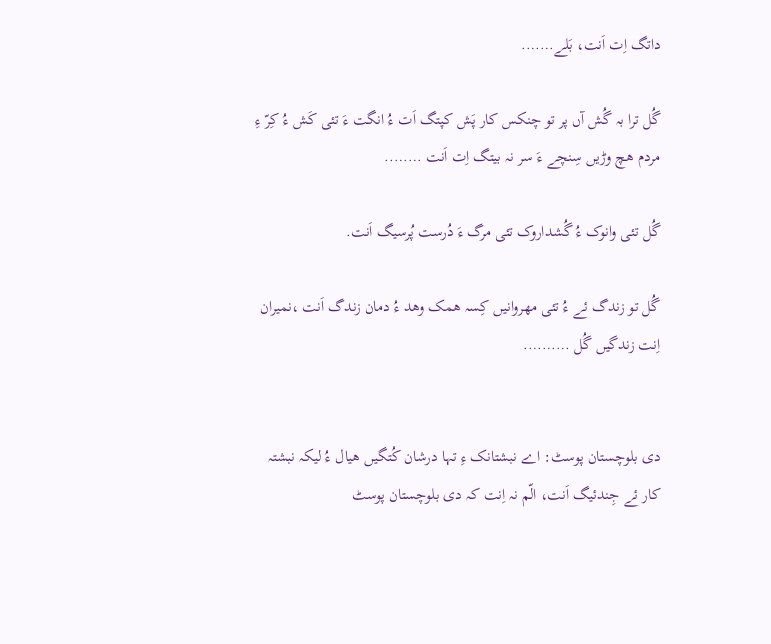داتگ اِت اَنت، بَلے…….

گُل ترا بہ گُش آں پر تو چنکس کار پَش کپتگ اَت ءُ انگت ءَ تئی کَش ءُ کِرّ ءِ مردم ھچ وڑیں سِنچے ءَ سر نہ بیتگ اِت اَنت ……..

گُل تئی وانوک ءُ گُشداروک تئی مرگ ءَ دُرست پُرسیگ اَنت.

گُل تو زندگ ئے ءُ تئی مھروانیں کِسہ ھمک وھد ءُ دمان زندگ اَنت ،نمیران اِنت زندگیں گُل ……….


دی بلوچستان پوسٹ: اے نبشتانک ءِ تہا درشان کُتگیں ھیال ءُ لیکہ نبشتہ کار ئے جِندئیگ اَنت، الّم نہ اِنت کہ دی بلوچستان پوسٹ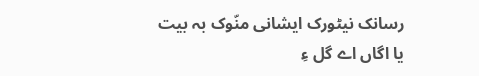رسانک نیٹورک ایشانی منّوک بہ بیت یا اگاں اے گل ءِ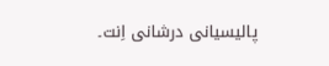پالیسیانی درشانی اِنت۔